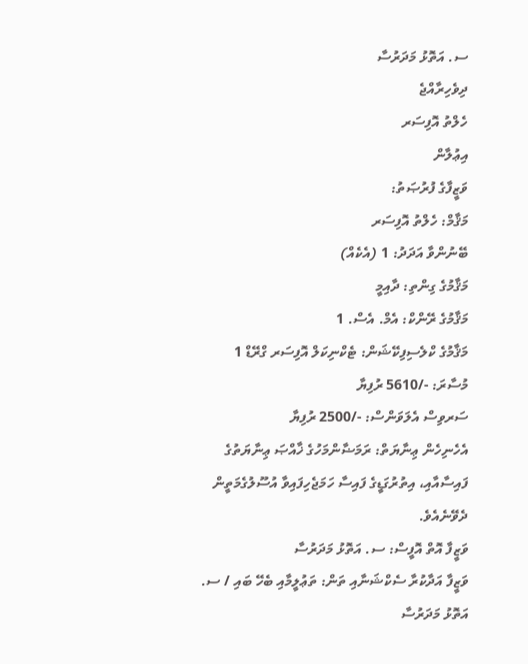ސ. އަތޮޅު މަދަރުސާ
ދިވެހިރާއްޖެ
ހެލްތު އޮފިސަރ
އިޢުލާން
ވަޒީފާގެ ފުރުޞަތު:
މަޤާމް: ހެލްތު އޮފިސަރ
ބޭނުންވާ އަދަދު: 1 (އެކެއް)
މަޤާމުގެ ގިންތި: ދާއިމީ
މަޤާމުގެ ރޭންކް: އެމް. އެސް. 1
މަޤާމުގެ ކްލެސިފިކޭޝަން: ޓެކްނިކަލް އޮފިސަރ ގްރޭޑް 1
މުސާރަ: -/5610 ރުފިޔާ
ސަރވިސް އެލަވަންސް: -/2500 ރުފިޔާ
އެހެނިހެން ޢިނާޔަތް: ރަމަޟާންމަހުގެ ޚާއްޞަ ޢިނާޔަތުގެ ފައިސާއާއި، އިތުރުގަޑީގެ ފައިސާ ހަމަޖެހިފައިވާ އުސޫލުގެމަތީން ދެވޭނެއެވެ.
ވަޒީފާ އޮތް އޮފީސް: ސ. އަތޮޅު މަދަރުސާ
ވަޒީފާ އަދާކުރާ ސެކްޝަނާއި ތަން: ތަޢުލީމާއި ބެހޭ ބައި / ސ. އަތޮޅު މަދަރުސާ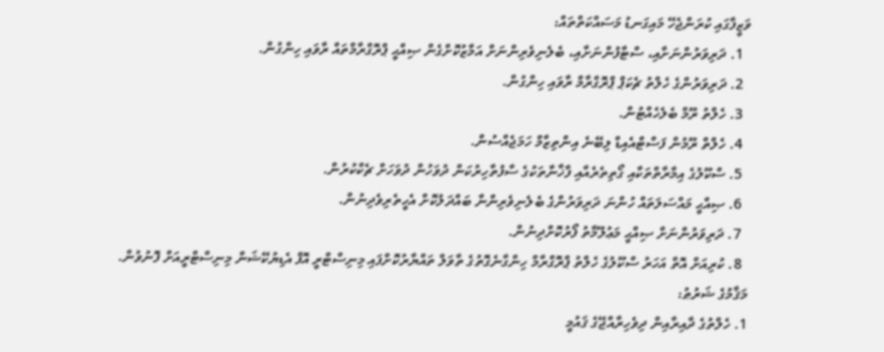ވަޒީފާގައި ކުރަންޖެހޭ މައިގަނޑު މަސައްކަތްތައް:
  1. ދަރިވަރުންނަށާއި، ސްޓާފުންނަށާއި، ބެލެނިވެރިންނަށް އަމާޒުކޮށްގެން ޞިއްޙީ ޕްރޮގްރާމްތައް ރާވައި ހިންގުން.
  2. ދަރިވަރުންގެ ހެލްތު ޗެކަޕް ޕްރޮގްރާމް ރާވައި ހިންގުން.
  3. ހެލްތު ރޫމް ބެލެހެއްޓުން.
  4. ހެލްތް ރޫމުން ފަސްޓްއެއިޑް ލިބޭނެ އިންތިޒާމް ހަމަޖެއްސުން.
  5. ސްކޫލުގެ އިމާރާތްތަކާއި ގޯތިތެރެއާއި ފާޚާނާތަކުގެ ސާފުތާހިރުކަން ދުވަހުން ދުވަހަށް ޗެކްކުރުން.
  6. ޞިއްޙީ މައްސަލަތައް ހުންނަ ދަރިވަރުންގެ ބެލެނިވެރިންނާ ބައްދަލުކޮށް އެހީތެރިވެދިނުން.
  7. ދަރިވަރުންނަށް ޞިއްޙީ މަޢުލޫމާތު ފޯރުކޮށްދިނުން.
  8. ކުރިއަށް އޮތް އަހަރު ސްކޫލުގެ ހެލްތު ޕްރޮގްރާމް ހިންގާނެގޮތުގެ ތާވަލް ތައްޔާރުކޮށްފައި މިނިސްޓްރީ އޮފް އެޑިޔުކޭޝަން މިނިސްޓްރީއަށް ފޮނުވުން.
މަޤާމުގެ ޝަރުޠު:
1. ހެލްތުގެ ދާއިރާއިން ދިވެހިރާއްޖޭގެ ޤައުމީ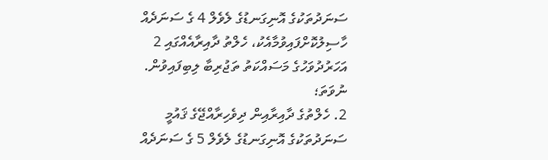ސަނަދުތަކުގެ އޮނިގަނޑުގެ ލެވެލް 4 ގެ ސަނަދެއް ހާސިލުކޮށްފައިވުމާއެކު، ހެލްތު ދާއިރާއެއްގައި 2 އަހަރުދުވަހުގެ މަސައްކަތު ތަޖުރިބާ ލިބިފައިވުން. ނުވަތަ؛
2. ހެލްތުގެ ދާއިރާއިން ދިވެހިރާއްޖޭގެ ޤައުމީ ސަނަދުތަކުގެ އޮނިގަނޑުގެ ލެވެލް 5 ގެ ސަނަދެއް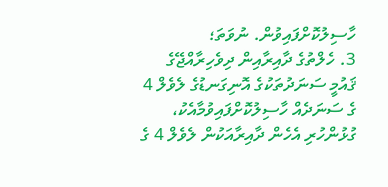ހާސިލުކޮށްފައިވުން. ނުވަތަ؛
3. ހެލްތުގެ ދާއިރާއިން ދިވެހިރާއްޖޭގެ ޤައުމީ ސަނަދުތަކުގެ އޮނިގަނޑުގެ ލެވެލް 4 ގެ ސަނަދެއް ހާސިލުކޮށްފައިވުމާއެކު، ގުޅުންހުރި އެހެން ދާއިރާއަކުން ލެވެލް 4 ގެ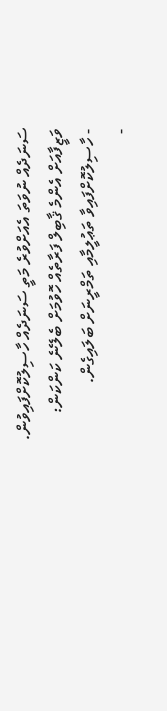ސަނަދެއް ނުވަތަ އެއަށްވުރެ މަތީ ސަނަދެއް ހާސިލުކޮށްފައިވުން.
ވަޒީފާއަށް އެންމެ ޤާބިލް ފަރާތެއް ހޮވުމަށް ބެލޭނެ ކަންކަން:
- ހާސިލުކޮށްފައިވާ ތަޢުލީމާއި ތަމްރީނަށް ބަލައިގެން.
-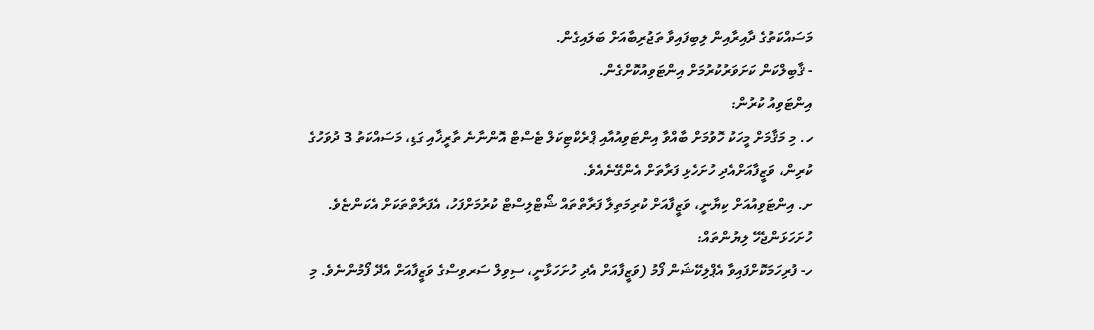މަސައްކަތުގެ ދާއިރާއިން ލިބިފައިވާ ތަޖުރިބާއަށް ބަލައިގެން.
- ޤާބިލްކަން ކަށަވަރުކުރުމަށް އިންޓަވިއުކޮށްގެން.
އިންޓަވިއު ކުރުން:
ހ. މި މަޤާމަށް މީހަކު ހޮވުމަށް ބާއްވާ އިންޓަވިއުއާއި ޕްރެކްޓިކަލް ޓެސްޓް އޮންނާނެ ތާރީޚާއި ގަޑި، މަސައްކަތު 3 ދުވަހުގެ ކުރިން، ވަޒީފާއަށްއެދި ހުށަހެޅި ފަރާތަށް އެންގޭނެއެވެ.
ށ. އިންޓަވިއުއަށް ކިޔާނީ، ވަޒީފާއަށް ކުރިމަތިލާ ފަރާތްތައް ޝޯޓްލިސްޓް ކުރުމަށްފަހު، އެފަރާތްތަކަށް އެކަންޏެވެ.
ހުށަހަޅަންޖެހޭ ލިޔުންތައް:
ހ- ފުރިހަމަކޮށްފައިވާ އެޕްލިކޭޝަން ފޯމު (ވަޒީފާއަށް އެދި ހުށަހަޅާނީ، ސިވިލް ސަރވިސްގެ ވަޒީފާއަށް އެދޭ ފޯމުންނެވެ. މި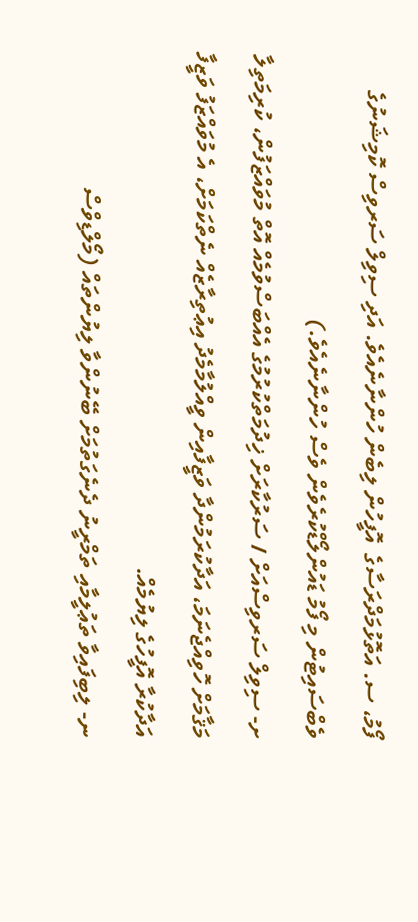ފޯމު، ސ. އަތޮޅުމަދްރަސާގެ  އޮފީހުން ލިބެން ހުންނާނެއެވެ. އަދި ސިވިލް ސަރވިސް ކޮމިޝަނުގެ ވެބްސައިޓުން މި ފޯމު ޑައުންލޯޑްކުރެވެން ވެސް ހުންނާނެއެވެ.)
ށ- ސިވިލް ސަރވިސްއަށް / ސަރުކާރަށް ޚިދުމަތްކުރުމުގެ އެއްބަސްވުމެއް އޮތް މުވައްޒަފުން، ކުރިމަތިލާ މަޤާމަށް ހޮވިއްޖެނަމަ، އަދާކުރަމުންދާ ވަޒީފާއިން ވީއްލުމާމެދު އިޢުތިރާޒެއް ނެތްކަމަށް، އެ މުވައްޒަފު ވަޒީފާ އަދާކުރާ އޮފީހުގެ ލިޔުމެއް.
ނ- ލިބިފައިވާ ތަޢުލީމާއި ތަމްރީނު ދެނެގަތުމަށް ބޭނުންވާ ލިޔުންތައް (މޯލްޑިވްސް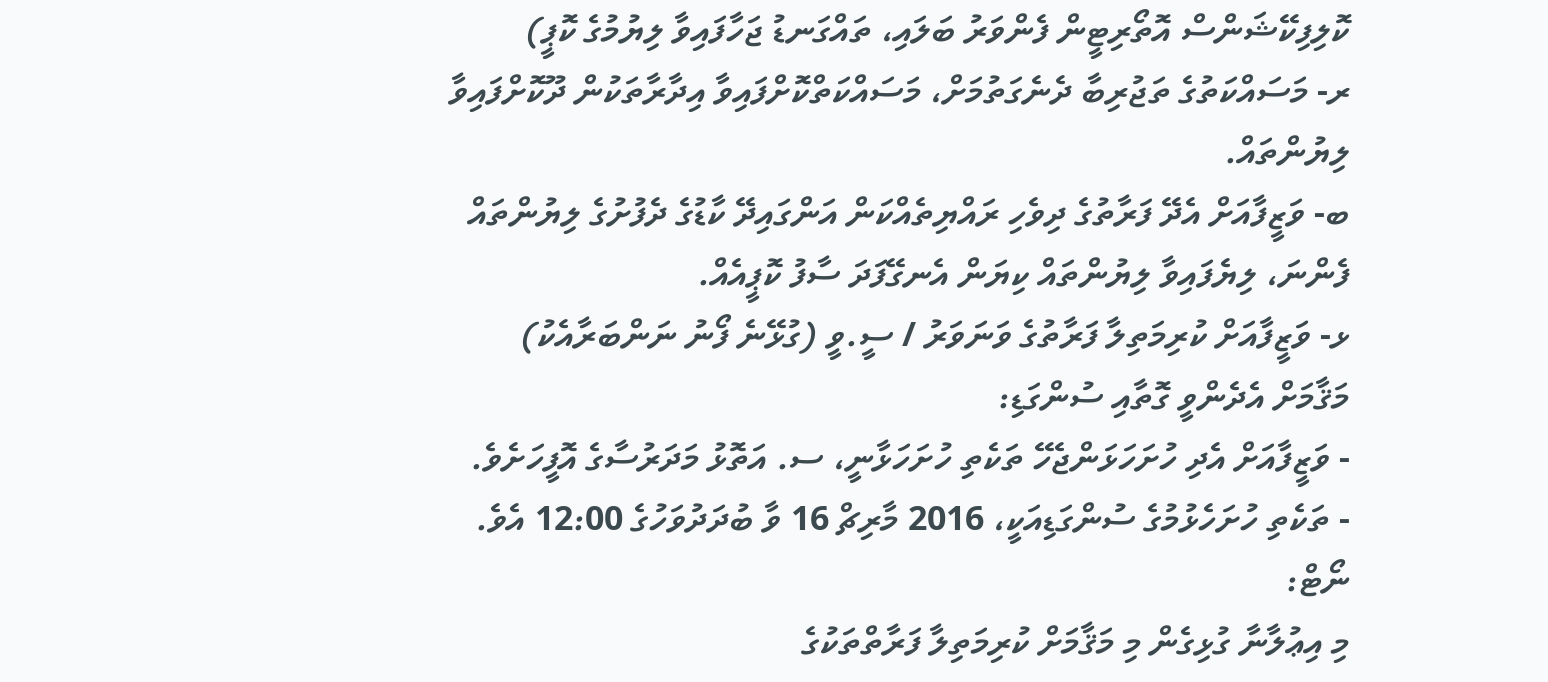ކޮލިފިކޭޝަންސް އޮތޯރިޓީން ފެންވަރު ބަލައި، ތައްގަނޑު ޖަހާފައިވާ ލިޔުމުގެ ކޮޕީ)
ރ- މަސައްކަތުގެ ތަޖުރިބާ ދެނެގަތުމަށް، މަސައްކަތްކޮށްފައިވާ އިދާރާތަކުން ދޫކޮށްފައިވާ ލިޔުންތައް.
ބ- ވަޒީފާއަށް އެދޭ ފަރާތުގެ ދިވެހި ރައްޔިތެއްކަން އަންގައިދޭ ކާޑުގެ ދެފުށުގެ ލިޔުންތައް ފެންނަ، ލިޔެފައިވާ ލިޔުންތައް ކިޔަން އެނގޭފަދަ ސާފު ކޮޕީއެއް.
ޅ- ވަޒީފާއަށް ކުރިމަތިލާ ފަރާތުގެ ވަނަވަރު / ސީ.ވީ (ގުޅޭނެ ފޯނު ނަންބަރާއެކު)
މަޤާމަށް އެދެންވީ ގޮތާއި ސުންގަޑި:
- ވަޒީފާއަށް އެދި ހުށަހަޅަންޖެހޭ ތަކެތި ހުށަހަޅާނީ، ސ. އަތޮޅު މަދަރުސާގެ އޮފީހަށެވެ.
- ތަކެތި ހުށަހެޅުމުގެ ސުންގަޑިއަކީ، 2016 މާރިޗް 16 ވާ ބުދަދުވަހުގެ 12:00 އެވެ.
ނޯޓް:
މި އިޢުލާނާ ގުޅިގެން މި މަޤާމަށް ކުރިމަތިލާ ފަރާތްތަކުގެ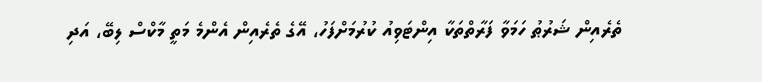ތެރެއިން ޝަރުޠު ހަމަވާ ފަރާތްތަކާ އިންޓަވިއު ކުރުމަށްފަހު، އޭގެ ތެރެއިން އެންމެ މަތީ މާކްސް ލިބޭ، އަދި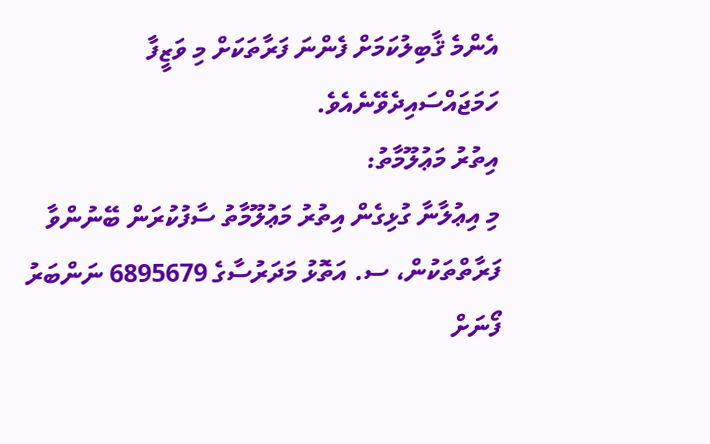އެންމެ ޤާބިލުކަމަށް ފެންނަ ފަރާތަކަށް މި ވަޒީފާ ހަމަޖައްސައިދެވޭނެއެވެ.
އިތުރު މަޢުލޫމާތު:
މި އިޢުލާނާ ގުޅިގެން އިތުރު މަޢުލޫމާތު ސާފުކުރަން ބޭނުންވާ ފަރާތްތަކުން، ސ. އަތޮޅު މަދަރުސާގެ 6895679 ނަންބަރު ފޯނަށް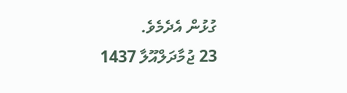ގުޅުން އެދެމެވެ.
23 ޖުމާދަލްއޫލާ 1437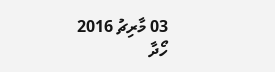03 މާރިޗު 2016
ހޯދާ